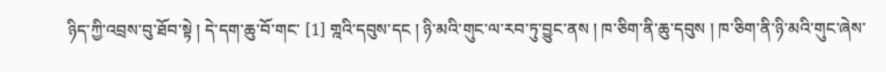ཉིད་ཀྱི་འབྲས་བུ་ཐོབ་སྟེ ། དེ་དག་ཆུ་བོ་གང་ [1] གྰའི་དབུས་དང ། ཉི་མའི་གུང་ལ་རབ་ཏུ་བྱུང་ནས ། ཁ་ཅིག་ནི་ཆུ་དབུས ། ཁ་ཅིག་ནི་ཉི་མའི་གུང་ཞེས་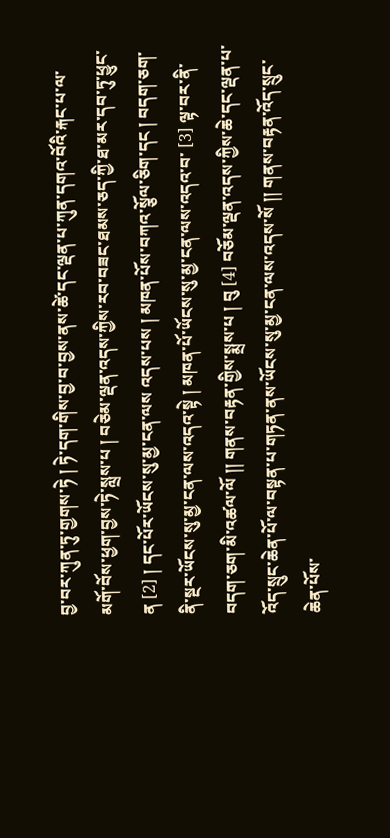བྱ་བར་ཀུན་ཏུ་གྱགས་ཏེ ། ཏེ་དག་གིས་བྱ་བ་བྱས་ནས་ཚེ་དང་ལྡན་པ་ཀུན་དགའ་བོའི་རྐང་པ་ལ་མགོ་བོས་ཕྱག་བྱས་ཏེ་སླྲས་པ ། བཅེམ་ལྡན་འདས་ཀྱིས་རབ་བཟང་ཐམས་ཅད་ཀྱི་ཐ་མར་དབ་ཏུ་ཕྱུང་ན [2] ། དང་པོར་ཡོངས་སུ་མྱ་ངན་ལས འདས་པས ། མཁན་པོས་བཀའ་སྕོལ་ཅིག་དང ། བདག་ཅག་ནི་སྔར་ཡོངས་སུ་མྱ་ངན་ལས་འདའ་སྟེ ། མཁན་པོ་ཡོངས་སུ་མྱ་ངན་ལས་འདའ་བ་ [3] ལྟ་བར་ནི་བདག་ཅག་མི་འཚལ་ལོ །། གནས་བརྟན་གྱིས་སྨྲས་པ ། བུ [4] བཅོམ་ལྡན་འདས་ཀྱིས་ཆེ་དང་ལྡན་པ་འོད་སྲུང་ཆེན་པོ་ལ་བསྟན་པ་གཏན་ནས་ཡོངས་སུ་མྱ་ངན་ལས་འདས་སོ །། གནས་བརྟན་འོད་སྲུང་ཆེན་པོས་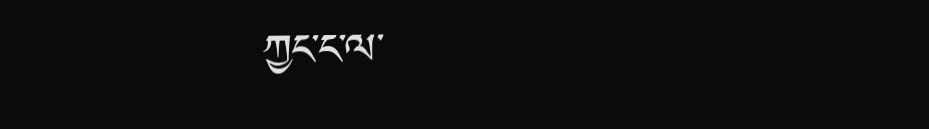ཀྱང་ང་ལ་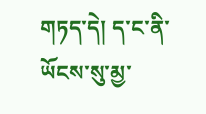གཏད་དེ། ད་ང་ནི་ཡོངས་སུ་མྱ་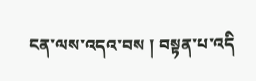ངན་ལས་འདའ་བས ། བསྟན་པ་འདི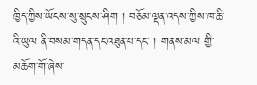ཁྱིད་ཀྱིས་ཡོངས་སུ་སྲུངས་ཤིག ། བཅོམ་ལྡན་འདས་ཀྱིས་ཁ་ཆི་འི་ཡུལ ནི་བསམ་གདན་དང་འཐུན་པ་དང་ ། གནས་མལ གྱི་མཆོག་གོ་ཞེས་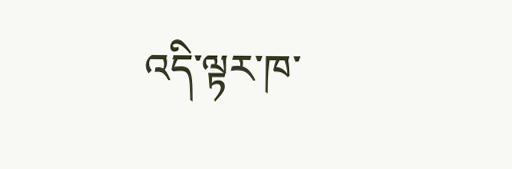འདི་ལྟར་ཁ་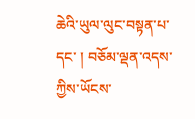ཆེའི་ཡུལ་ལུང་བསྟན་པ་དང་ ། བཅོམ་ལྡན་འདས་ཀྱིས་ཡོངས་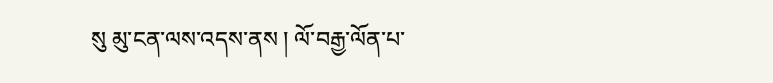སུ མུ་ངན་ལས་འདས་ནས ། ལོ་བརྒྱ་ལོན་པ་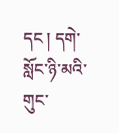དང ། དགེ་སློང་ཉི་མའི་གུང་